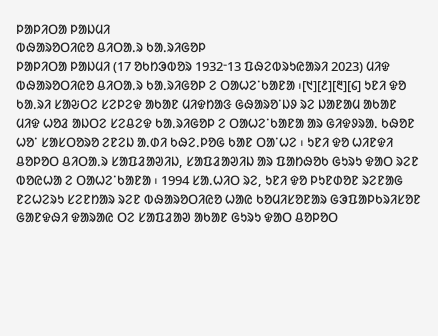ᱞᱟᱞᱤᱛᱟ ᱞᱟᱡᱢᱤ
ᱵᱷᱟᱨᱚᱛᱤᱭᱚ ᱪᱤᱛᱟᱹᱨ ᱠᱟᱹᱨᱤᱜᱚᱞ
ᱞᱟᱞᱤᱛᱟ ᱞᱟᱡᱢᱤ (17 ᱚᱠᱴᱳᱵᱚᱨ 1932ᱼ13 ᱯᱷᱮᱵᱨᱩᱭᱟᱨᱤ 2023) ᱢᱤᱫ ᱵᱷᱟᱨᱚᱛᱤᱭᱚ ᱪᱤᱛᱟᱹᱨ ᱠᱟᱹᱨᱤᱜᱚᱞ ᱮ ᱛᱟᱦᱮᱸᱠᱟᱱᱟ ᱾[᱑][᱒][᱓][᱔] ᱩᱱᱤ ᱫᱚ ᱠᱟᱹᱨᱤ ᱥᱟᱶᱛᱮ ᱥᱮᱞᱮᱫ ᱟᱠᱟᱱ ᱢᱤᱫᱴᱟᱝ ᱜᱷᱟᱨᱚᱸᱡᱽ ᱨᱮ ᱡᱟᱱᱟᱢ ᱟᱠᱟᱱ ᱢᱤᱫ ᱦᱚᱲ ᱟᱡᱛᱮ ᱥᱮᱪᱮᱫ ᱠᱟᱹᱨᱤᱜᱚᱞ ᱮ ᱛᱟᱦᱮᱸᱠᱟᱱᱟ ᱟᱨ ᱜᱤᱫᱽᱨᱟᱹ ᱠᱷᱚᱱ ᱦᱚᱸ ᱥᱟᱥᱛᱚᱨᱚ ᱮᱱᱮᱡ ᱟᱹᱰᱤ ᱠᱷᱮᱹᱞᱚᱜ ᱠᱟᱱ ᱛᱟᱸᱦᱮ ᱾ ᱩᱱᱤ ᱫᱚ ᱦᱤᱱᱫᱤ ᱪᱚᱞᱚᱛ ᱪᱤᱛᱟᱹᱨ ᱥᱟᱯᱲᱟᱣᱤᱡ, ᱥᱟᱯᱲᱟᱣᱤᱡ ᱟᱨ ᱯᱟᱴᱷᱚᱠ ᱜᱩᱨᱩ ᱫᱟᱛ ᱨᱮᱱ ᱵᱚᱭᱦᱟ ᱮ ᱛᱟᱦᱮᱸᱠᱟᱱᱟ ᱾ 1994 ᱥᱟᱹᱦᱤᱛ ᱨᱮ, ᱩᱱᱤ ᱫᱚ ᱞᱩᱱᱰᱚᱱ ᱨᱮᱱᱟᱜ ᱱᱮᱦᱮᱨᱩ ᱥᱮᱱᱴᱟᱨ ᱨᱮᱱ ᱵᱷᱟᱨᱚᱛᱤᱭᱚ ᱦᱟᱭ ᱠᱚᱢᱤᱥᱚᱱᱟᱨ ᱜᱳᱯᱟᱞᱠᱨᱤᱥᱚᱱ ᱜᱟᱱᱫᱷᱤ ᱫᱟᱨᱟᱭ ᱛᱮ ᱥᱟᱯᱲᱟᱣ ᱟᱠᱟᱱ ᱜᱩᱨᱩ ᱫᱟᱛ ᱪᱚᱞᱚᱛ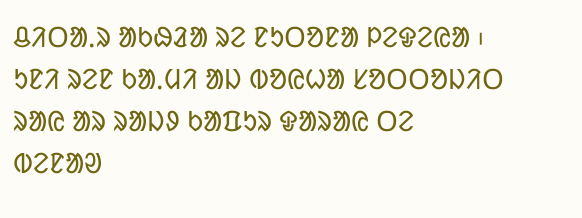ᱪᱤᱛᱟᱹᱨ ᱟᱠᱷᱲᱟ ᱨᱮ ᱱᱩᱛᱚᱱᱟ ᱞᱮᱫᱮᱭᱟ ᱾ ᱩᱱᱤ ᱨᱮᱱ ᱠᱟᱹᱢᱤ ᱟᱡ ᱵᱚᱭᱦᱟ ᱥᱚᱛᱛᱚᱡᱤᱛ ᱨᱟᱭ ᱟᱨ ᱨᱟᱡᱽ ᱠᱟᱯᱩᱨ ᱫᱟᱨᱟᱭ ᱛᱮ ᱵᱮᱱᱟᱣ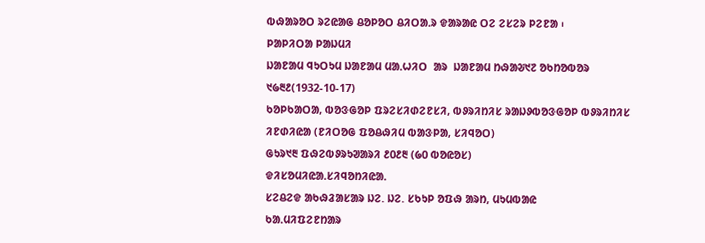ᱵᱷᱟᱨᱚᱛ ᱨᱮᱭᱟᱜ ᱪᱚᱞᱚᱛ ᱪᱤᱛᱟᱹᱨ ᱫᱟᱨᱟᱭ ᱛᱮ ᱮᱥᱮᱨ ᱞᱮᱱᱟ ᱾
ᱞᱟᱞᱤᱛᱟ ᱞᱟᱡᱢᱤ
ᱡᱟᱱᱟᱢ ᱧᱩᱛᱩᱢ ᱡᱟᱱᱟᱢ ᱢᱟᱹᱦᱤᱛ  ᱟᱨ  ᱡᱟᱱᱟᱢ ᱴᱷᱟᱶ᱑᱗ ᱚᱠᱴᱚᱵᱚᱨ ᱑᱙᱓᱒(1932-10-17)
ᱠᱚᱞᱠᱟᱛᱟ, ᱵᱚᱝᱜᱚᱞ ᱯᱨᱮᱥᱤᱰᱮᱱᱥᱤ, ᱵᱽᱨᱤᱴᱤᱥ ᱨᱟᱡᱽᱵᱚᱝᱜᱚᱞ ᱵᱽᱨᱤᱴᱤᱥ ᱤᱱᱰᱤᱭᱟ (ᱱᱤᱛᱚᱜ ᱯᱚᱪᱷᱤᱢ ᱵᱟᱝᱞᱟ, ᱥᱤᱧᱚᱛ)
ᱜᱩᱨ᱑᱓ ᱯᱷᱮᱵᱽᱨᱩᱣᱟᱨᱤ ᱒᱐᱒᱓ (᱙᱐ ᱵᱚᱭᱚᱥ)
ᱫᱤᱥᱚᱢᱤᱭᱟᱹᱥᱤᱧᱚᱴᱤᱭᱟᱹ
ᱥᱮᱪᱮᱫ ᱟᱠᱷᱲᱟᱥᱟᱨ ᱡᱮ. ᱡᱮ. ᱥᱠᱩᱞ ᱚᱯᱷ ᱟᱨᱴ, ᱢᱩᱢᱵᱟᱭ
ᱠᱟᱹᱢᱤᱯᱮᱱᱴᱟᱨ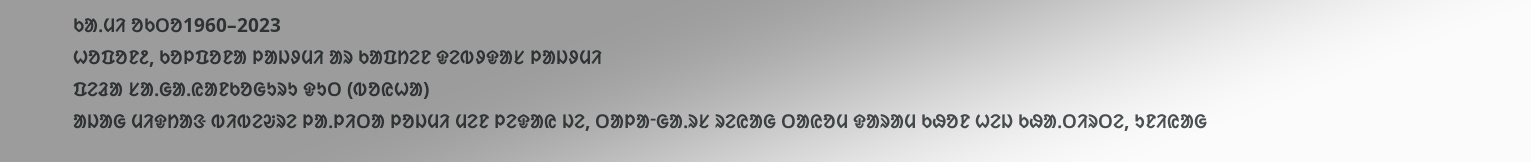ᱠᱟᱹᱢᱤ ᱚᱠᱛᱚ1960–2023
ᱦᱚᱯᱚᱱ᱒, ᱠᱚᱞᱯᱚᱱᱟ ᱞᱟᱡᱽᱢᱤ ᱟᱨ ᱠᱟᱯᱴᱮᱱ ᱫᱮᱵᱽᱫᱟᱥ ᱞᱟᱡᱽᱢᱤ
ᱯᱮᱲᱟ ᱥᱟᱹᱜᱟᱹᱭᱟᱱᱠᱚᱜᱩᱨᱩ ᱫᱩᱛ (ᱵᱚᱭᱦᱟ)
ᱟᱡᱟᱜ ᱢᱤᱫᱴᱟᱝ ᱵᱤᱵᱮᱶᱨᱮ ᱞᱟᱹᱞᱤᱛᱟ ᱞᱚᱡᱢᱤ ᱢᱮᱱ ᱞᱮᱫᱟᱭ ᱡᱮ, ᱛᱟᱞᱟᱼᱜᱟᱹᱨᱥ ᱨᱮᱭᱟᱜ ᱛᱟᱭᱚᱢ ᱫᱟᱨᱟᱢ ᱠᱷᱚᱱ ᱦᱮᱡ ᱠᱷᱟᱹᱛᱤᱨᱛᱮ, ᱩᱱᱤᱭᱟᱜ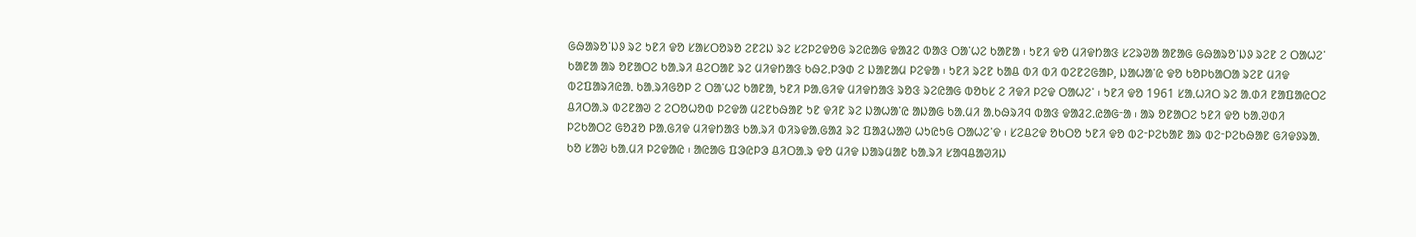ᱜᱷᱟᱨᱚᱸᱡᱽ ᱨᱮ ᱩᱱᱤ ᱫᱚ ᱥᱟᱥᱛᱚᱨᱚ ᱮᱱᱮᱡ ᱨᱮ ᱥᱮᱞᱮᱫᱚᱜ ᱨᱮᱭᱟᱜ ᱫᱟᱲᱮ ᱵᱟᱝ ᱛᱟᱸᱦᱮ ᱠᱟᱱᱟ ᱾ ᱩᱱᱤ ᱫᱚ ᱢᱤᱫᱴᱟᱝ ᱥᱮᱨᱣᱟ ᱟᱱᱟᱜ ᱜᱷᱟᱨᱚᱸᱡᱽ ᱨᱮᱱ ᱮ ᱛᱟᱦᱮᱸ ᱠᱟᱱᱟ ᱟᱨ ᱚᱱᱟᱛᱮ ᱠᱟᱹᱨᱤ ᱪᱮᱛᱟᱱ ᱨᱮ ᱢᱤᱫᱴᱟᱝ ᱠᱷᱮᱹᱞᱳᱰ ᱮ ᱡᱟᱱᱟᱢ ᱞᱮᱫᱟ ᱾ ᱩᱱᱤ ᱨᱮᱱ ᱠᱟᱪ ᱵᱤ ᱵᱤ ᱵᱮᱱᱮᱜᱟᱞ, ᱡᱟᱦᱟᱸᱭ ᱫᱚ ᱠᱚᱞᱠᱟᱛᱟ ᱨᱮᱱ ᱢᱤᱫ ᱵᱮᱯᱟᱨᱤᱭᱟᱹ ᱠᱟᱹᱨᱤᱜᱚᱞ ᱮ ᱛᱟᱸᱦᱮ ᱠᱟᱱᱟ, ᱩᱱᱤ ᱞᱟᱹᱜᱤᱫ ᱢᱤᱫᱴᱟᱝ ᱨᱚᱝ ᱨᱮᱭᱟᱜ ᱵᱚᱠᱥ ᱮ ᱤᱫᱤ ᱞᱮᱫ ᱛᱟᱦᱮᱸ ᱾ ᱩᱱᱤ ᱫᱚ 1961 ᱥᱟᱹᱦᱤᱛ ᱨᱮ ᱟᱹᱰᱤ ᱱᱟᱯᱟᱭᱛᱮ ᱪᱤᱛᱟᱹᱨ ᱵᱮᱱᱟᱣ ᱮ ᱮᱛᱚᱦᱚᱵ ᱞᱮᱫᱟ ᱢᱮᱱᱠᱷᱟᱱ ᱩᱱ ᱫᱤᱱ ᱨᱮ ᱡᱟᱦᱟᱸᱭ ᱟᱡᱟᱜ ᱠᱟᱹᱢᱤ ᱟᱹᱠᱷᱨᱤᱧ ᱵᱟᱝ ᱫᱟᱲᱮᱹᱭᱟᱜᱼᱟ ᱾ ᱟᱨ ᱚᱱᱟᱛᱮ ᱩᱱᱤ ᱫᱚ ᱠᱟᱹᱣᱰᱤ ᱞᱮᱠᱟᱛᱮ ᱜᱚᱲᱚ ᱞᱟᱹᱜᱤᱫ ᱢᱤᱫᱴᱟᱝ ᱠᱟᱹᱨᱤ ᱵᱤᱨᱫᱟᱹᱜᱟᱲ ᱨᱮ ᱯᱟᱲᱦᱟᱣ ᱦᱩᱭᱩᱜ ᱛᱟᱦᱮᱸᱫ ᱾ ᱥᱮᱪᱮᱫ ᱚᱠᱛᱚ ᱩᱱᱤ ᱫᱚ ᱵᱮᱼᱞᱮᱠᱟᱱ ᱟᱨ ᱵᱮᱼᱞᱮᱠᱷᱟᱱ ᱜᱤᱫᱽᱨᱟᱹ ᱠᱚ ᱥᱟᱶ ᱠᱟᱹᱢᱤ ᱞᱮᱫᱟᱭ ᱾ ᱟᱭᱟᱜ ᱯᱳᱭᱞᱳ ᱪᱤᱛᱟᱹᱨ ᱫᱚ ᱢᱤᱫ ᱡᱟᱨᱢᱟᱱ ᱠᱟᱹᱨᱤ ᱥᱟᱧᱪᱟᱣᱤᱡ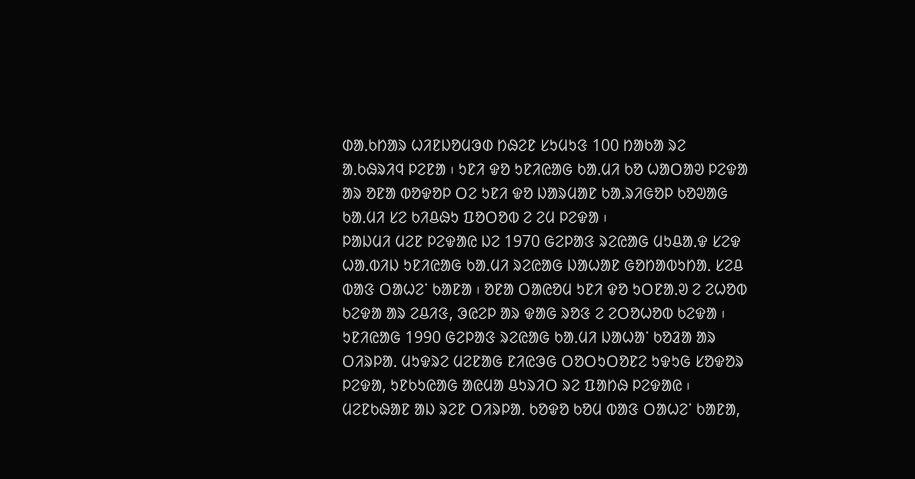ᱰᱟᱹᱠᱴᱟᱨ ᱦᱤᱱᱡᱚᱢᱳᱰ ᱴᱷᱮᱱ ᱥᱩᱢᱩᱝ 100 ᱴᱟᱠᱟ ᱨᱮ ᱟᱹᱠᱷᱨᱤᱧ ᱞᱮᱱᱟ ᱾ ᱩᱱᱤ ᱫᱚ ᱩᱱᱤᱭᱟᱜ ᱠᱟᱹᱢᱤ ᱠᱚ ᱦᱟᱛᱟᱣ ᱞᱮᱫᱟ ᱟᱨ ᱚᱱᱟ ᱵᱚᱫᱚᱞ ᱛᱮ ᱩᱱᱤ ᱫᱚ ᱡᱟᱨᱢᱟᱱ ᱠᱟᱹᱨᱤᱜᱚᱞ ᱠᱚᱣᱟᱜ ᱠᱟᱹᱢᱤ ᱥᱮ ᱠᱤᱪᱷᱩ ᱯᱚᱛᱚᱵ ᱮ ᱮᱢ ᱞᱮᱫᱟ ᱾
ᱞᱟᱡᱢᱤ ᱢᱮᱱ ᱞᱮᱫᱟᱭ ᱡᱮ 1970 ᱜᱮᱞᱟᱝ ᱨᱮᱭᱟᱜ ᱢᱩᱪᱟᱹᱫ ᱥᱮᱫ ᱦᱟᱹᱵᱤᱡ ᱩᱱᱤᱭᱟᱜ ᱠᱟᱹᱢᱤ ᱨᱮᱭᱟᱜ ᱡᱟᱦᱟᱱ ᱜᱚᱴᱟᱵᱩᱴᱟᱹ ᱥᱮᱪ ᱵᱟᱝ ᱛᱟᱦᱮᱸ ᱠᱟᱱᱟ ᱾ ᱚᱱᱟ ᱛᱟᱭᱚᱢ ᱩᱱᱤ ᱫᱚ ᱩᱛᱱᱟᱹᱣ ᱮ ᱮᱦᱚᱵ ᱠᱮᱫᱟ ᱟᱨ ᱮᱪᱤᱝ, ᱳᱭᱮᱞ ᱟᱨ ᱫᱟᱜ ᱨᱚᱝ ᱮ ᱮᱛᱚᱦᱚᱵ ᱠᱮᱫᱟ ᱾ ᱩᱱᱤᱭᱟᱜ 1990 ᱜᱮᱞᱟᱝ ᱨᱮᱭᱟᱜ ᱠᱟᱹᱢᱤ ᱡᱟᱦᱟᱸ ᱠᱚᱲᱟ ᱟᱨ ᱛᱤᱨᱞᱟᱹ ᱢᱩᱫᱨᱮ ᱢᱮᱱᱟᱜ ᱱᱤᱭᱳᱜ ᱛᱚᱛᱩᱛᱚᱱᱮ ᱩᱫᱩᱜ ᱥᱚᱫᱚᱨ ᱞᱮᱫᱟ, ᱩᱱᱠᱩᱭᱟᱜ ᱟᱭᱢᱟ ᱪᱩᱨᱤᱛ ᱨᱮ ᱯᱟᱴᱷ ᱞᱮᱫᱟᱭ ᱾ ᱢᱮᱱᱠᱷᱟᱱ ᱟᱡ ᱨᱮᱱ ᱛᱤᱨᱞᱟᱹ ᱠᱚᱫᱚ ᱠᱚᱢ ᱵᱟᱝ ᱛᱟᱦᱮᱸ ᱠᱟᱱᱟ,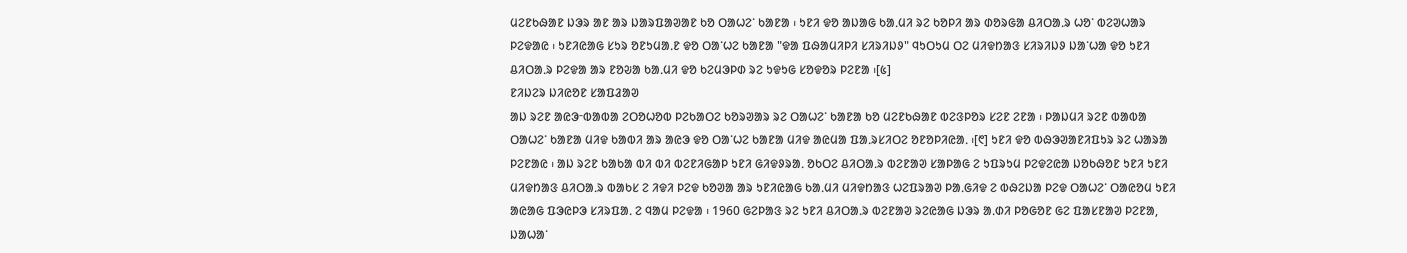ᱢᱮᱱᱠᱷᱟᱱ ᱡᱳᱨ ᱟᱱ ᱟᱨ ᱡᱟᱨᱯᱟᱣᱟᱱ ᱠᱚ ᱛᱟᱦᱮᱸ ᱠᱟᱱᱟ ᱾ ᱩᱱᱤ ᱫᱚ ᱟᱡᱟᱜ ᱠᱟᱹᱢᱤ ᱨᱮ ᱠᱚᱞᱤ ᱟᱨ ᱰᱚᱨᱜᱟ ᱪᱤᱛᱟᱹᱨ ᱦᱚᱸ ᱵᱮᱣᱦᱟᱨ ᱞᱮᱫᱟᱭ ᱾ ᱩᱱᱤᱭᱟᱜ ᱥᱩᱨ ᱚᱱᱩᱢᱟᱹᱱ ᱫᱚ ᱛᱟᱸᱦᱮ ᱠᱟᱱᱟ "ᱫᱟ ᱯᱷᱟᱢᱤᱞᱤ ᱥᱤᱨᱤᱡᱽ" ᱧᱩᱛᱩᱢ ᱛᱮ ᱢᱤᱫᱴᱟᱝ ᱥᱤᱨᱤᱡᱽ ᱡᱟᱸᱦᱟ ᱫᱚ ᱩᱱᱤ ᱪᱤᱛᱟᱹᱨ ᱞᱮᱫᱟ ᱟᱨ ᱱᱚᱶᱟ ᱠᱟᱹᱢᱤ ᱫᱚ ᱠᱮᱢᱳᱞᱰ ᱨᱮ ᱩᱫᱩᱜ ᱥᱚᱫᱚᱨ ᱞᱮᱱᱟ ᱾[᱕]
ᱱᱤᱡᱮᱨ ᱡᱤᱭᱚᱱ ᱥᱟᱯᱲᱟᱣ
ᱟᱡ ᱨᱮᱱ ᱟᱭᱳᱼᱵᱟᱵᱟ ᱮᱛᱚᱦᱚᱵ ᱞᱮᱠᱟᱛᱮ ᱠᱚᱨᱣᱟᱨ ᱨᱮ ᱛᱟᱦᱮᱸ ᱠᱟᱱᱟ ᱠᱚ ᱢᱮᱱᱠᱷᱟᱱ ᱵᱮᱝᱞᱚᱨ ᱥᱮᱱ ᱮᱱᱟ ᱾ ᱞᱟᱡᱢᱤ ᱨᱮᱱ ᱵᱟᱵᱟ ᱛᱟᱦᱮᱸ ᱠᱟᱱᱟ ᱢᱤᱫ ᱠᱟᱵᱤ ᱟᱨ ᱟᱭᱳ ᱫᱚ ᱛᱟᱸᱦᱮ ᱠᱟᱱᱟ ᱢᱤᱫ ᱟᱭᱢᱟ ᱯᱟᱹᱨᱥᱤᱛᱮ ᱚᱱᱚᱞᱤᱭᱟᱹ ᱾[᱖] ᱩᱱᱤ ᱫᱚ ᱵᱷᱳᱣᱟᱱᱤᱯᱩᱨ ᱨᱮ ᱦᱟᱨᱟ ᱞᱮᱱᱟᱭ ᱾ ᱟᱡ ᱨᱮᱱ ᱠᱟᱠᱟ ᱵᱤ ᱵᱤ ᱵᱮᱱᱤᱜᱟᱞ ᱩᱱᱤ ᱜᱤᱫᱽᱨᱟᱹ ᱚᱠᱛᱮ ᱪᱤᱛᱟᱹᱨ ᱵᱮᱱᱟᱣ ᱥᱟᱞᱟᱜ ᱮ ᱩᱯᱨᱩᱢ ᱞᱮᱫᱮᱭᱟ ᱡᱚᱠᱷᱚᱱ ᱩᱱᱤ ᱩᱱᱤ ᱢᱤᱫᱴᱟᱝ ᱪᱤᱛᱟᱹᱨ ᱵᱟᱠᱥ ᱮ ᱤᱫᱤ ᱞᱮᱫ ᱠᱚᱣᱟ ᱟᱨ ᱩᱱᱤᱭᱟᱜ ᱠᱟᱹᱢᱤ ᱢᱤᱫᱴᱟᱝ ᱦᱮᱯᱨᱟᱣ ᱞᱟᱹᱜᱤᱫ ᱮ ᱵᱷᱮᱡᱟ ᱞᱮᱫ ᱛᱟᱦᱮᱸ ᱛᱟᱭᱚᱢ ᱩᱱᱤ ᱟᱭᱟᱜ ᱯᱳᱭᱞᱳ ᱥᱤᱨᱯᱟᱹ ᱮ ᱧᱟᱢ ᱞᱮᱫᱟ ᱾ 1960 ᱜᱮᱞᱟᱝ ᱨᱮ ᱩᱱᱤ ᱪᱤᱛᱟᱹᱨ ᱵᱮᱱᱟᱣ ᱨᱮᱭᱟᱜ ᱡᱳᱨ ᱟᱹᱰᱤ ᱞᱚᱜᱚᱱ ᱜᱮ ᱯᱟᱥᱱᱟᱣ ᱞᱮᱱᱟ, ᱡᱟᱦᱟᱸ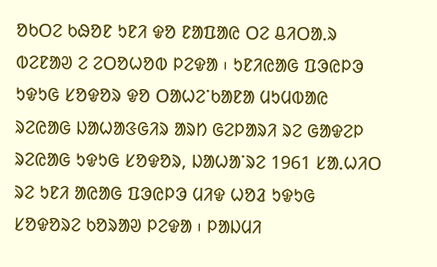ᱚᱠᱛᱮ ᱠᱷᱚᱱ ᱩᱱᱤ ᱫᱚ ᱱᱟᱯᱟᱭ ᱛᱮ ᱪᱤᱛᱟᱹᱨ ᱵᱮᱱᱟᱣ ᱮ ᱮᱛᱚᱦᱚᱵ ᱞᱮᱫᱟ ᱾ ᱩᱱᱤᱭᱟᱜ ᱯᱳᱭᱞᱳ ᱩᱫᱩᱜ ᱥᱚᱫᱚᱨ ᱫᱚ ᱛᱟᱦᱮᱸᱠᱟᱱᱟ ᱢᱩᱢᱵᱟᱭ ᱨᱮᱭᱟᱜ ᱡᱟᱦᱟᱝᱜᱤᱨ ᱟᱨᱴ ᱜᱮᱞᱟᱨᱤ ᱨᱮ ᱜᱟᱫᱮᱞ ᱨᱮᱭᱟᱜ ᱩᱫᱩᱜ ᱥᱚᱫᱚᱨ, ᱡᱟᱦᱟᱸᱨᱮ 1961 ᱥᱟᱹᱦᱤᱛ ᱨᱮ ᱩᱱᱤ ᱟᱭᱟᱜ ᱯᱳᱭᱞᱳ ᱢᱤᱫ ᱦᱚᱲ ᱩᱫᱩᱜ ᱥᱚᱫᱚᱨᱮ ᱠᱚᱨᱟᱣ ᱞᱮᱫᱟ ᱾ ᱞᱟᱡᱢᱤ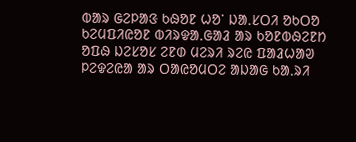ᱵᱟᱨ ᱜᱮᱞᱟᱝ ᱠᱷᱚᱱ ᱦᱚᱸ ᱡᱟᱹᱥᱛᱤ ᱚᱠᱛᱚ ᱠᱮᱢᱯᱤᱭᱚᱱ ᱵᱤᱨᱫᱟᱹᱜᱟᱲ ᱟᱨ ᱠᱚᱱᱵᱷᱮᱱᱴ ᱚᱯᱷ ᱡᱮᱥᱚᱥ ᱮᱱᱰ ᱢᱮᱨᱤ ᱨᱮᱭ ᱯᱟᱲᱦᱟᱣ ᱞᱮᱫᱮᱭᱟ ᱟᱨ ᱛᱟᱭᱚᱢᱛᱮ ᱟᱡᱟᱜ ᱠᱟᱹᱨᱤ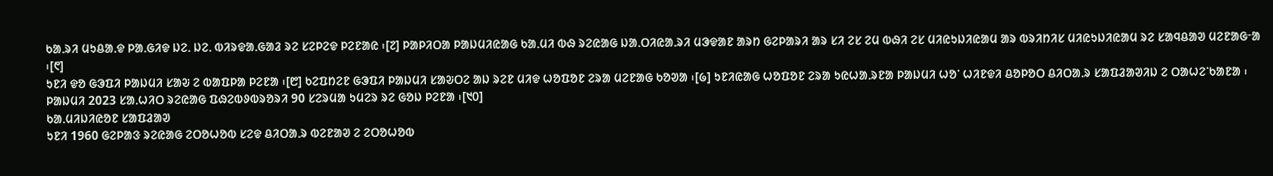ᱠᱟᱹᱨᱤ ᱢᱩᱪᱟᱹᱫ ᱞᱟᱹᱜᱤᱫ ᱡᱮᱹ ᱡᱮᱹ ᱵᱤᱨᱫᱟᱹᱜᱟᱲ ᱨᱮ ᱥᱮᱞᱮᱫ ᱞᱮᱱᱟᱭ ᱾[᱗] ᱞᱟᱞᱤᱛᱟ ᱞᱟᱡᱢᱤᱭᱟᱜ ᱠᱟᱹᱢᱤ ᱵᱷ ᱨᱮᱭᱟᱜ ᱡᱟᱹᱛᱤᱭᱟᱹᱨᱤ ᱢᱳᱫᱟᱱ ᱟᱨᱴ ᱜᱮᱞᱟᱨᱤ ᱟᱨ ᱥᱤ ᱮᱥ ᱮᱢ ᱵᱷᱤ ᱮᱥ ᱢᱤᱭᱩᱡᱤᱭᱟᱢ ᱟᱨ ᱵᱨᱤᱴᱤᱥ ᱢᱤᱭᱩᱡᱤᱭᱟᱢ ᱨᱮ ᱥᱟᱧᱪᱟᱣ ᱢᱮᱱᱟᱜᱼᱟ ᱾[᱖]
ᱩᱱᱤ ᱫᱚ ᱜᱳᱯᱤ ᱞᱟᱡᱢᱤ ᱥᱟᱶ ᱮ ᱵᱟᱯᱞᱟ ᱞᱮᱱᱟ ᱾[᱘] ᱠᱮᱯᱴᱮᱱ ᱜᱳᱯᱤ ᱞᱟᱡᱢᱤ ᱥᱟᱶᱛᱮ ᱟᱡ ᱨᱮᱱ ᱢᱤᱫ ᱦᱚᱯᱚᱱ ᱮᱨᱟ ᱢᱮᱱᱟᱜ ᱠᱚᱣᱟ ᱾[᱙] ᱩᱱᱤᱭᱟᱜ ᱦᱚᱯᱚᱱ ᱮᱨᱟ ᱩᱭᱦᱟᱹᱨᱱᱟ ᱞᱟᱡᱢᱤ ᱦᱚᱸ ᱦᱤᱱᱫᱤ ᱪᱚᱞᱚᱛ ᱪᱤᱛᱟᱹᱨ ᱥᱟᱯᱲᱟᱣᱤᱡ ᱮ ᱛᱟᱦᱮᱸᱠᱟᱱᱟ ᱾
ᱞᱟᱡᱢᱤ 2023 ᱥᱟᱹᱦᱤᱛ ᱨᱮᱭᱟᱜ ᱯᱷᱮᱵᱽᱵᱨᱚᱨᱤ 90 ᱥᱮᱨᱢᱟ ᱩᱢᱮᱨ ᱨᱮ ᱜᱚᱡ ᱞᱮᱱᱟ ᱾[᱑᱐]
ᱠᱟᱹᱢᱤᱡᱤᱭᱚᱱ ᱥᱟᱯᱲᱟᱣ
ᱩᱱᱤ 1960 ᱜᱮᱞᱟᱝ ᱨᱮᱭᱟᱜ ᱮᱛᱚᱦᱚᱵ ᱥᱮᱫ ᱪᱤᱛᱟᱹᱨ ᱵᱮᱱᱟᱣ ᱮ ᱮᱛᱚᱦᱚᱵ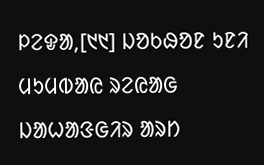ᱞᱮᱫᱟ,[᱑᱑] ᱡᱚᱠᱷᱚᱱ ᱩᱱᱤ ᱢᱩᱢᱵᱟᱭ ᱨᱮᱭᱟᱜ ᱡᱟᱦᱟᱝᱜᱤᱨ ᱟᱨᱴ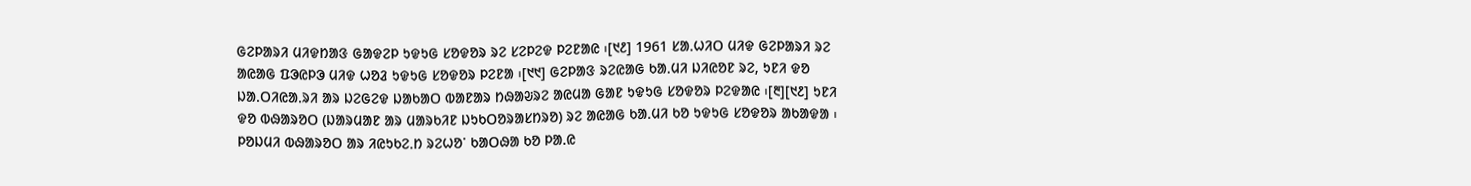ᱜᱮᱞᱟᱨᱤ ᱢᱤᱫᱴᱟᱝ ᱜᱟᱫᱮᱞ ᱩᱫᱩᱜ ᱥᱚᱫᱚᱨ ᱨᱮ ᱥᱮᱞᱮᱫ ᱞᱮᱱᱟᱭ ᱾[᱑᱒] 1961 ᱥᱟᱹᱦᱤᱛ ᱢᱤᱫ ᱜᱮᱞᱟᱨᱤ ᱨᱮ ᱟᱭᱟᱜ ᱯᱳᱭᱞᱳ ᱢᱤᱫ ᱦᱚᱲ ᱩᱫᱩᱜ ᱥᱚᱫᱚᱨ ᱞᱮᱱᱟ ᱾[᱑᱑] ᱜᱮᱞᱟᱝ ᱨᱮᱭᱟᱜ ᱠᱟᱹᱢᱤ ᱡᱤᱭᱚᱱ ᱨᱮ, ᱩᱱᱤ ᱫᱚ ᱡᱟᱹᱛᱤᱭᱟᱹᱨᱤ ᱟᱨ ᱡᱮᱜᱮᱫ ᱡᱟᱠᱟᱛ ᱵᱟᱱᱟᱨ ᱴᱷᱟᱶᱨᱮ ᱟᱭᱢᱟ ᱜᱟᱱ ᱩᱫᱩᱜ ᱥᱚᱫᱚᱨ ᱞᱮᱫᱟᱭ ᱾[᱓][᱑᱒] ᱩᱱᱤ ᱫᱚ ᱵᱷᱟᱨᱚᱛ (ᱡᱟᱨᱢᱟᱱ ᱟᱨ ᱢᱟᱨᱠᱤᱱ ᱡᱩᱠᱛᱚᱨᱟᱥᱴᱨᱚ) ᱨᱮ ᱟᱭᱟᱜ ᱠᱟᱹᱢᱤ ᱠᱚ ᱩᱫᱩᱜ ᱥᱚᱫᱚᱨ ᱟᱠᱟᱫᱟ ᱾ ᱞᱚᱡᱢᱤ ᱵᱷᱟᱨᱚᱛ ᱟᱨ ᱤᱭᱩᱠᱮᱹᱴ ᱨᱮᱦᱚᱸ ᱠᱟᱛᱷᱟ ᱠᱚ ᱞᱟᱹᱭ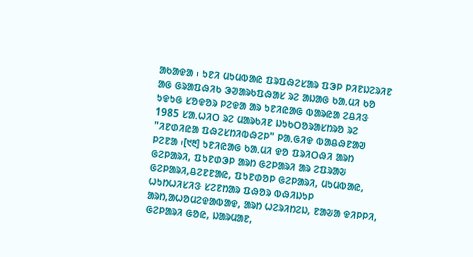ᱟᱠᱟᱫᱟ ᱾ ᱩᱱᱤ ᱢᱩᱢᱵᱟᱭ ᱯᱨᱯᱷᱮᱥᱟᱨ ᱯᱳᱞ ᱞᱤᱱᱡᱮᱨᱤᱱ ᱟᱜ ᱜᱨᱟᱯᱷᱤᱠ ᱳᱣᱟᱨᱠᱯᱷᱟᱥ ᱨᱮ ᱟᱡᱟᱜ ᱠᱟᱹᱢᱤ ᱠᱚ ᱩᱫᱩᱜ ᱥᱚᱫᱚᱨ ᱞᱮᱫᱟ ᱟᱨ ᱩᱱᱤᱭᱟᱜ ᱵᱟᱨᱭᱟ ᱮᱪᱤᱝ 1985 ᱥᱟᱹᱦᱤᱛ ᱨᱮ ᱢᱟᱨᱠᱤᱱ ᱡᱩᱠᱛᱚᱨᱟᱥᱴᱨᱚ ᱨᱮ "ᱤᱱᱰᱤᱭᱟ ᱯᱷᱮᱥᱴᱤᱵᱷᱮᱞ" ᱞᱟᱹᱜᱤᱫ ᱵᱟᱪᱷᱱᱟᱣ ᱞᱮᱱᱟ ᱾[᱑᱓] ᱩᱱᱤᱭᱟᱜ ᱠᱟᱹᱢᱤ ᱫᱚ ᱯᱨᱤᱛᱷᱤ ᱟᱨᱴ ᱜᱮᱞᱟᱨᱤ, ᱯᱩᱱᱰᱳᱞ ᱟᱨᱴ ᱜᱮᱞᱟᱨᱤ ᱟᱨ ᱮᱯᱨᱟᱶ ᱜᱮᱞᱟᱨᱤ,ᱪᱮᱱᱱᱟᱭ, ᱯᱩᱱᱰᱚᱞ ᱜᱮᱞᱟᱨᱤ, ᱢᱩᱢᱵᱟᱭ, ᱦᱩᱴᱦᱤᱥᱤᱝ ᱥᱮᱱᱴᱟᱨ ᱯᱷᱚᱨ ᱵᱷᱤᱡᱩᱞ ᱟᱨᱴ,ᱟᱦᱚᱢᱮᱫᱟᱵᱟᱫ, ᱟᱨᱴ ᱦᱮᱨᱤᱴᱮᱡ, ᱱᱟᱶᱟ ᱫᱤᱞᱞᱤ, ᱜᱮᱞᱟᱨᱤ ᱜᱚᱭ, ᱡᱟᱨᱢᱟᱱ,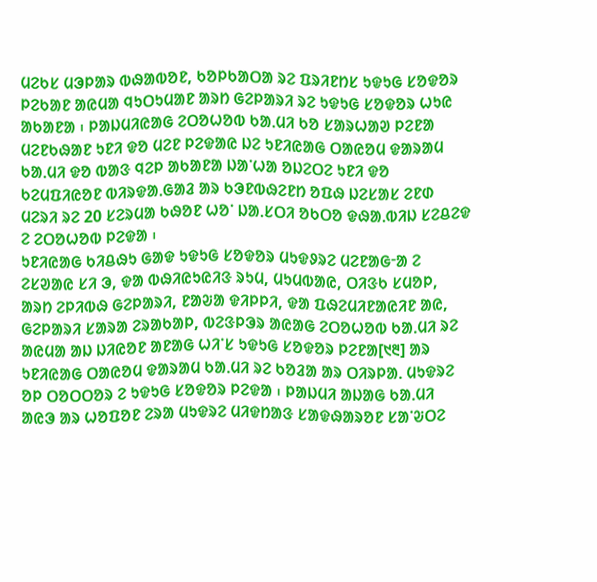ᱢᱮᱠᱥ ᱢᱳᱞᱟᱨ ᱵᱷᱟᱵᱚᱱ, ᱠᱚᱞᱠᱟᱛᱟ ᱨᱮ ᱯᱨᱤᱱᱴᱥ ᱩᱫᱩᱜ ᱥᱚᱫᱚᱨ ᱞᱮᱠᱟᱱ ᱟᱭᱢᱟ ᱧᱩᱛᱩᱢᱟᱱ ᱟᱨᱴ ᱜᱮᱞᱟᱨᱤ ᱨᱮ ᱩᱫᱩᱜ ᱥᱚᱫᱚᱨ ᱦᱩᱭ ᱟᱠᱟᱱᱟ ᱾ ᱞᱟᱡᱢᱤᱭᱟᱜ ᱮᱛᱚᱦᱚᱵ ᱠᱟᱹᱢᱤ ᱠᱚ ᱥᱟᱨᱦᱟᱣ ᱞᱮᱱᱟ ᱢᱮᱱᱠᱷᱟᱱ ᱩᱱᱤ ᱫᱚ ᱢᱮᱱ ᱞᱮᱫᱟᱭ ᱡᱮ ᱩᱱᱤᱭᱟᱜ ᱛᱟᱭᱚᱢ ᱫᱟᱨᱟᱢ ᱠᱟᱹᱢᱤ ᱫᱚ ᱵᱟᱝ ᱧᱮᱞ ᱟᱠᱟᱱᱟ ᱡᱟᱸᱦᱟ ᱚᱡᱮᱛᱮ ᱩᱱᱤ ᱫᱚ ᱠᱮᱢᱯᱤᱭᱚᱱ ᱵᱤᱨᱫᱟᱹᱜᱟᱲ ᱟᱨ ᱠᱳᱱᱵᱷᱮᱱᱴ ᱚᱯᱷ ᱡᱮᱥᱟᱥ ᱮᱱᱰ ᱢᱮᱨᱤ ᱨᱮ 20 ᱥᱮᱨᱢᱟ ᱠᱷᱚᱱ ᱦᱚᱸ ᱡᱟᱹᱥᱛᱤ ᱚᱠᱛᱚ ᱫᱷᱟᱹᱵᱤᱡ ᱥᱮᱪᱮᱫ ᱮ ᱮᱛᱚᱦᱚᱵ ᱞᱮᱫᱟ ᱾
ᱩᱱᱤᱭᱟᱜ ᱠᱤᱪᱷᱩ ᱜᱟᱫ ᱩᱫᱩᱜ ᱥᱚᱫᱚᱨ ᱢᱩᱫᱽᱨᱮ ᱢᱮᱱᱟᱜᱼᱟ ᱮ ᱮᱥᱣᱟᱭ ᱥᱤ ᱳ, ᱫᱟ ᱵᱷᱤᱭᱩᱭᱤᱝ ᱨᱩᱢ, ᱢᱩᱢᱵᱟᱭ, ᱛᱤᱝᱠ ᱥᱢᱚᱞ, ᱟᱨᱴ ᱮᱞᱤᱵᱷ ᱜᱮᱞᱟᱨᱤ, ᱱᱟᱶᱟ ᱫᱤᱞᱞᱤ, ᱫᱟ ᱯᱷᱮᱢᱤᱱᱟᱭᱤᱱ ᱟᱭ, ᱜᱮᱞᱟᱨᱤ ᱥᱟᱨᱟ ᱮᱨᱟᱠᱟᱞ, ᱵᱮᱝᱞᱳᱨ ᱟᱭᱟᱜ ᱮᱛᱚᱦᱚᱵ ᱠᱟᱹᱢᱤ ᱨᱮ ᱟᱭᱢᱟ ᱟᱡ ᱡᱤᱭᱚᱱ ᱟᱱᱟᱜ ᱦᱤᱸᱥ ᱩᱫᱩᱜ ᱥᱚᱫᱚᱨ ᱞᱮᱱᱟ[᱑᱓] ᱟᱨ ᱩᱱᱤᱭᱟᱜ ᱛᱟᱭᱚᱢ ᱫᱟᱨᱟᱢ ᱠᱟᱹᱢᱤ ᱨᱮ ᱠᱚᱲᱟ ᱟᱨ ᱛᱤᱨᱞᱟᱹ ᱢᱩᱫᱨᱮ ᱚᱞ ᱛᱚᱛᱛᱚᱨ ᱮ ᱩᱫᱩᱜ ᱥᱚᱫᱚᱨ ᱞᱮᱫᱟ ᱾ ᱞᱟᱡᱢᱤ ᱟᱡᱟᱜ ᱠᱟᱹᱢᱤ ᱟᱭᱳ ᱟᱨ ᱦᱚᱯᱚᱱ ᱮᱨᱟ ᱢᱩᱫᱨᱮ ᱢᱤᱫᱴᱟᱝ ᱥᱟᱫᱷᱟᱨᱚᱱ ᱥᱟᱸᱶᱛᱮ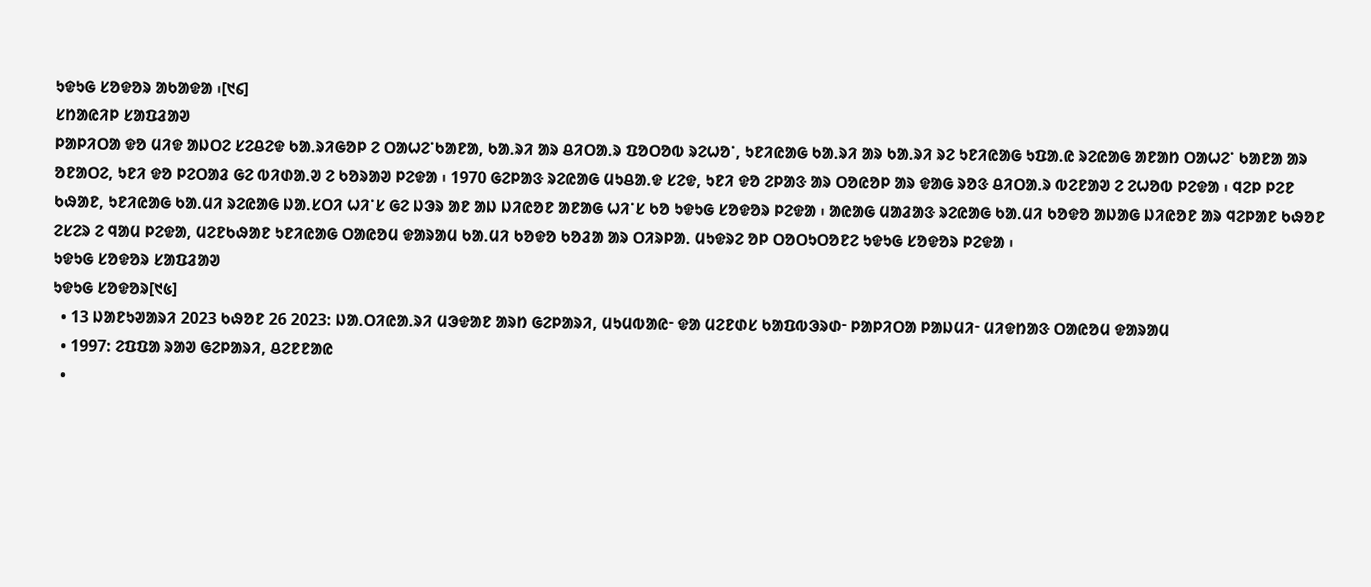ᱩᱫᱩᱜ ᱥᱚᱫᱚᱨ ᱟᱠᱟᱫᱟ ᱾[᱑᱔]
ᱥᱴᱟᱭᱤᱞ ᱥᱟᱯᱲᱟᱣ
ᱞᱟᱞᱤᱛᱟ ᱫᱚ ᱢᱤᱫ ᱟᱡᱛᱮ ᱥᱮᱪᱮᱫ ᱠᱟᱹᱨᱤᱜᱚᱞ ᱮ ᱛᱟᱦᱮᱸᱠᱟᱱᱟ, ᱠᱟᱹᱨᱤ ᱟᱨ ᱪᱤᱛᱟᱹᱨ ᱯᱚᱛᱚᱵ ᱨᱮᱦᱚᱸ, ᱩᱱᱤᱭᱟᱜ ᱠᱟᱹᱨᱤ ᱟᱨ ᱠᱟᱹᱨᱤ ᱨᱮ ᱩᱱᱤᱭᱟᱜ ᱩᱯᱟᱹᱭ ᱨᱮᱭᱟᱜ ᱟᱱᱟᱴ ᱛᱟᱦᱮᱸ ᱠᱟᱱᱟ ᱟᱨ ᱚᱱᱟᱛᱮ, ᱩᱱᱤ ᱫᱚ ᱞᱮᱛᱟᱲ ᱜᱮ ᱵᱤᱰᱟᱹᱣ ᱮ ᱠᱚᱨᱟᱣ ᱞᱮᱫᱟ ᱾ 1970 ᱜᱮᱞᱟᱝ ᱨᱮᱭᱟᱜ ᱢᱩᱪᱟᱹᱫ ᱥᱮᱫ, ᱩᱱᱤ ᱫᱚ ᱮᱞᱟᱝ ᱟᱨ ᱛᱚᱭᱚᱞ ᱟᱨ ᱫᱟᱜ ᱨᱚᱝ ᱪᱤᱛᱟᱹᱨ ᱵᱮᱱᱟᱣ ᱮ ᱮᱦᱚᱵ ᱞᱮᱫᱟ ᱾ ᱧᱮᱞ ᱞᱮᱱ ᱠᱷᱟᱱ, ᱩᱱᱤᱭᱟᱜ ᱠᱟᱹᱢᱤ ᱨᱮᱭᱟᱜ ᱡᱟᱹᱥᱛᱤ ᱦᱤᱸᱥ ᱜᱮ ᱡᱳᱨ ᱟᱱ ᱟᱡ ᱡᱤᱭᱚᱱ ᱟᱱᱟᱜ ᱦᱤᱸᱥ ᱠᱚ ᱩᱫᱩᱜ ᱥᱚᱫᱚᱨ ᱞᱮᱫᱟ ᱾ ᱟᱭᱟᱜ ᱢᱟᱲᱟᱝ ᱨᱮᱭᱟᱜ ᱠᱟᱹᱢᱤ ᱠᱚᱫᱚ ᱟᱡᱟᱜ ᱡᱤᱭᱚᱱ ᱟᱨ ᱧᱮᱞᱟᱱ ᱠᱷᱚᱱ ᱮᱥᱮᱨ ᱮ ᱧᱟᱢ ᱞᱮᱫᱟ, ᱢᱮᱱᱠᱷᱟᱱ ᱩᱱᱤᱭᱟᱜ ᱛᱟᱭᱚᱢ ᱫᱟᱨᱟᱢ ᱠᱟᱹᱢᱤ ᱠᱚᱫᱚ ᱠᱚᱲᱟ ᱟᱨ ᱛᱤᱨᱞᱟᱹ ᱢᱩᱫᱨᱮ ᱚᱞ ᱛᱚᱛᱩᱛᱚᱱᱮ ᱩᱫᱩᱜ ᱥᱚᱫᱚᱨ ᱞᱮᱫᱟ ᱾
ᱩᱫᱩᱜ ᱥᱚᱫᱚᱨ ᱥᱟᱯᱲᱟᱣ
ᱩᱫᱩᱜ ᱥᱚᱫᱚᱨ[᱑᱕]
  • 13 ᱡᱟᱱᱩᱣᱟᱨᱤ 2023 ᱠᱷᱚᱱ 26 2023: ᱡᱟᱹᱛᱤᱭᱟᱹᱨᱤ ᱢᱳᱫᱟᱱ ᱟᱨᱴ ᱜᱮᱞᱟᱨᱤ, ᱢᱩᱢᱵᱟᱭᱼ ᱫᱟ ᱢᱮᱱᱰᱥ ᱠᱟᱯᱵᱳᱨᱰᱼ ᱞᱟᱞᱤᱛᱟ ᱞᱟᱡᱢᱤᱼ ᱢᱤᱫᱴᱟᱝ ᱛᱟᱭᱚᱢ ᱫᱟᱨᱟᱢ
  • 1997: ᱮᱯᱯᱟ ᱨᱟᱣ ᱜᱮᱞᱟᱨᱤ, ᱪᱮᱱᱱᱟᱭ
  •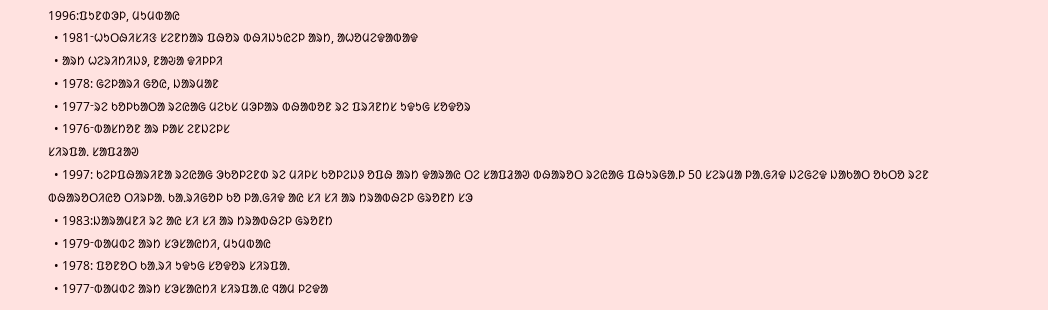1996:ᱯᱩᱱᱰᱳᱞ, ᱢᱩᱢᱵᱟᱭ
  • 1981ᱼᱦᱩᱛᱷᱤᱥᱤᱝ ᱥᱮᱱᱴᱟᱨ ᱯᱷᱚᱨ ᱵᱷᱤᱡᱩᱭᱮᱞ ᱟᱨᱴ, ᱟᱦᱚᱢᱮᱫᱟᱵᱟᱫ
  • ᱟᱨᱴ ᱦᱮᱨᱤᱴᱤᱡᱽ, ᱱᱟᱶᱟ ᱫᱤᱞᱞᱤ
  • 1978: ᱜᱮᱞᱟᱨᱤ ᱜᱚᱭ, ᱡᱟᱨᱢᱟᱱ
  • 1977ᱼᱨᱮ ᱠᱚᱞᱠᱟᱛᱟ ᱨᱮᱭᱟᱜ ᱢᱮᱠᱥ ᱢᱳᱞᱟᱨ ᱵᱷᱟᱵᱚᱱ ᱨᱮ ᱯᱨᱤᱱᱴᱥ ᱩᱫᱩᱜ ᱥᱚᱫᱚᱨ
  • 1976ᱼᱵᱟᱥᱴᱚᱱ ᱟᱨ ᱞᱟᱥ ᱮᱱᱡᱮᱞᱥ
ᱥᱤᱨᱯᱟᱹ ᱥᱟᱯᱲᱟᱣ
  • 1997: ᱠᱮᱞᱯᱷᱟᱨᱤᱱᱟ ᱨᱮᱭᱟᱜ ᱳᱠᱚᱞᱮᱱᱰ ᱨᱮ ᱢᱤᱞᱥ ᱠᱚᱞᱮᱡᱽ ᱚᱯᱷ ᱟᱨᱴ ᱫᱟᱨᱟᱭ ᱛᱮ ᱥᱟᱯᱲᱟᱣ ᱵᱷᱟᱨᱚᱛ ᱨᱮᱭᱟᱜ ᱯᱷᱩᱨᱜᱟᱹᱞ 50 ᱥᱮᱨᱢᱟ ᱞᱟᱹᱜᱤᱫ ᱡᱮᱜᱮᱫ ᱡᱟᱠᱟᱛ ᱚᱠᱛᱚ ᱨᱮᱱ ᱵᱷᱟᱨᱚᱛᱤᱭᱚ ᱛᱤᱨᱞᱟᱹ ᱠᱟᱹᱨᱤᱜᱚᱞ ᱠᱚ ᱞᱟᱹᱜᱤᱫ ᱟᱭ ᱥᱤ ᱥᱤ ᱟᱨ ᱴᱨᱟᱵᱷᱮᱞ ᱜᱨᱚᱱᱴ ᱥᱳ
  • 1983:ᱡᱟᱨᱟᱢᱱᱤ ᱨᱮ ᱟᱭ ᱥᱤ ᱥᱤ ᱟᱨ ᱴᱨᱟᱵᱷᱮᱞ ᱜᱨᱚᱱᱴ
  • 1979ᱼᱵᱟᱢᱵᱮ ᱟᱨᱴ ᱥᱳᱥᱟᱭᱴᱤ, ᱢᱩᱢᱵᱟᱭ
  • 1978: ᱯᱚᱱᱚᱛ ᱠᱟᱹᱨᱤ ᱩᱫᱩᱜ ᱥᱚᱫᱚᱨ ᱥᱤᱨᱯᱟᱹ
  • 1977ᱼᱵᱟᱢᱵᱮ ᱟᱨᱴ ᱥᱳᱥᱟᱭᱴᱤ ᱥᱤᱨᱯᱟᱹᱭ ᱧᱟᱢ ᱞᱮᱫᱟ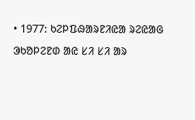• 1977: ᱠᱮᱞᱯᱷᱟᱨᱱᱤᱭᱟ ᱨᱮᱭᱟᱜ ᱳᱠᱚᱞᱮᱱᱰ ᱟᱭ ᱥᱤ ᱥᱤ ᱟᱨ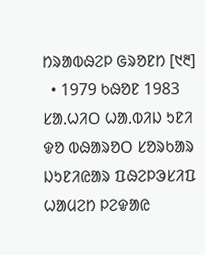ᱴᱨᱟᱵᱷᱮᱞ ᱜᱨᱚᱱᱴ [᱑᱓]
  • 1979 ᱠᱷᱚᱱ 1983 ᱥᱟᱹᱦᱤᱛ ᱦᱟᱹᱵᱤᱡ ᱩᱱᱤ ᱫᱚ ᱵᱷᱟᱨᱚᱛ ᱥᱚᱨᱠᱟᱨ ᱡᱩᱱᱤᱭᱟᱨ ᱯᱷᱮᱞᱳᱥᱤᱯ ᱦᱟᱢᱮᱴ ᱞᱮᱫᱟᱭ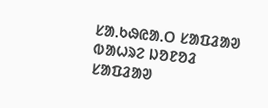ᱥᱟᱹᱠᱷᱭᱟᱹᱛ ᱥᱟᱯᱲᱟᱣ
ᱵᱟᱦᱨᱮ ᱡᱚᱱᱚᱲ ᱥᱟᱯᱲᱟᱣ